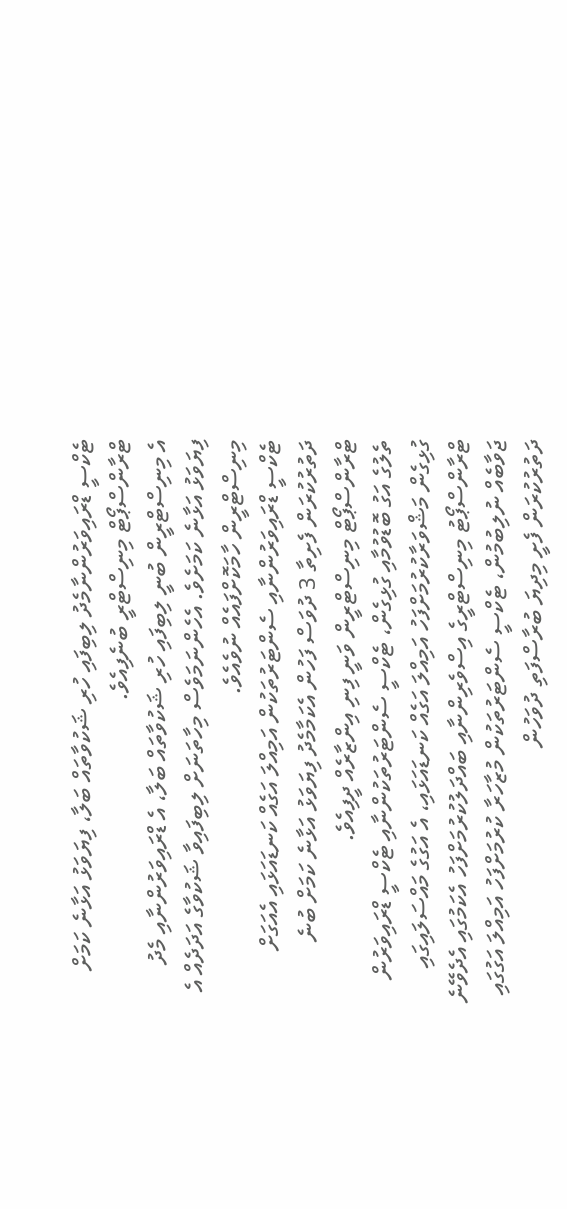ޓެކްސީ ޑްރައިވަރުންނާމެދު ލިބިފައި ހުރި ޝަކުވާތައް ބަލާ، ފިޔަވަޅު އަޅާނެ ކަމަށް ޓްރާންސްޕޯޓް މިނިސްޓްރީ ބުނެފިއެވެ.
އެ މިނިސްޓްރީން ބުނީ ލިބިފައި ހުރި ޝަކުވާތައް ބަލާ، އެ ޑްރައިވަރުންނާއި މެދު ފިޔަވަޅު އަޅާނެ ކަމަށެވެ. އެހެންނަމަވެސް މިހާތަނަށް ލިބިފައިވާ ޝަކުވާގެ އަދަދެއް އެ މިނިސްޓްރީން ހާމަކޮށްފައެއް ނުވެއެވެ.
ޓެކްސީ ޑްރައިވަރުންނާއި ސެންޓަރުތަކުން އަމިއްލަ އަގެއް ކަނޑައަޅައި އެއަގަށް ދަތުރުކުރަން ފެށިތާ 3 ދުވަސް ފަހުން އެކަމާމެދު ފިޔަވަޅު އަޅާނެ ކަމަށް ބުނެ ޓްރާންސްޕޯޓް މިނިސްޓްރީން ވަނީ ފިނި އިންޒާރެއް ދީފިއެވެ.
ތެލުގެ އަގު ބޮޑުވުމާއި ގުޅިގެން، ޓެކްސީ ސެންޓަރުތަކުންނާއި ޓެކްސީ ޑްރައިވަރުން ގުޅިގެން މަޝްވަރާކުރުމަށްފަހު އަމިއްލަ އަގެއް ކަނޑައަޅައި، އެ އަގުގެ މައްސަލައިގައި ޓްރާންސްޕޯޓު މިނިސްޓްރީގެ އިސްވެރިންނާއި ބައްދަލުކުރުމަށްފަހު އެކަމުގައި އެދެވޭނެ ޖަވާބެއް ނުލިބުމުން، ޓެކްސީ ސެންޓަރުތަކުން މުޒާހަރާ ކުރުމަށްފަހު އަމިއްލަ އަގުގައި ދަތުރުކުރަން ފެށީ މިދިޔަ ބުރާސްފަތި ދުވަހުން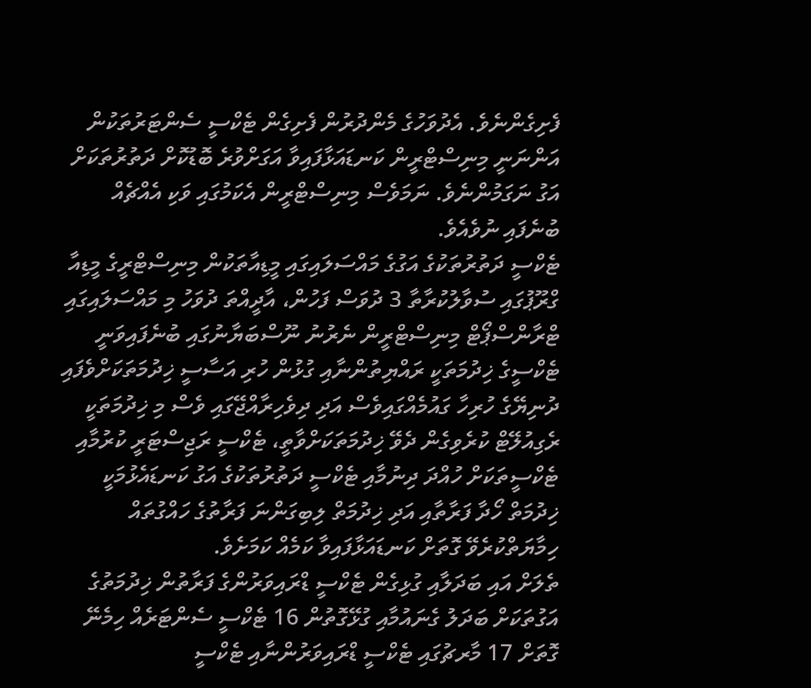ފެށިގެންނެވެ. އެދުވަހުގެ މެންދުރުން ފެށިގެން ޓެކްސީ ސެންޓަރުތަކުން އަންނަނީ މިނިސްޓްރީން ކަނޑައަޅާފައިވާ އަގަށްވުރެ ބޮޑުކޮށް ދަތުރުތަކަށް އަގު ނަގަމުންނެވެ. ނަމަވެސް މިނިސްޓްރީން އެކަމުގައި ވަކި އެއްޗެއް ބުނެފައި ނުވެއެވެ.
ޓެކްސީ ދަތުރުތަކުގެ އަގުގެ މައްސަލައިގައި މީޑިއާތަކުން މިނިސްޓްރީގެ މީޑިއާ ގްރޫޕުގައި ސުވާލުކުރާތާ 3 ދުވަސް ފަހުން، އާދީއްތަ ދުވަހު މި މައްސަލައިގައި ޓްރާންސްޕޯޓް މިނިސްޓްރީން ނެރުނު ނޫސްބަޔާނުގައި ބުނެފައިވަނީ ޓެކްސީގެ ޚިދުމަތަކީ ރައްޔިތުންނާއި ގުޅުން ހުރި އަސާސީ ޚިދުމަތަކަށްވެފައި ދުނިޔޭގެ ހުރިހާ ގައުމެއްގައިވެސް އަދި ދިވެހިރާއްޖޭގައި ވެސް މި ޚިދުމަތަކީ ރެގިއުލޭޓް ކުރެވިގެން ދެވޭ ޚިދުމަތަކަށްވާތީ، ޓެކްސީ ރަޖިސްޓަރީ ކުރުމާއި ޓެކްސީތަކަށް ހުއްދަ ދިނުމާއި ޓެކްސީ ދަތުރުތަކުގެ އަގު ކަނޑައެޅުމަކީ ޚިދުމަތް ހޯދާ ފަރާތާއި އަދި ޚިދުމަތް ލިބިގަންނަ ފަރާތުގެ ހައްގުތައް ހިމާޔަތްކުރެވޭ ގޮތަށް ކަނޑައަޅާފައިވާ ކަމެއް ކަމަށެވެ.
ތެލަށް އައި ބަދަލާއި ގުޅިގެން ޓެކްސީ ޑްރައިވަރުންގެ ފަރާތުން ޚިދުމަތުގެ އަގުތަކަށް ބަދަލު ގެނައުމާއި ގުޅޭގޮތުން 16 ޓެކްސީ ސެންޓަރެއް ހިމެނޭ ގޮތަށް 17 މާރޗުގައި ޓެކްސީ ޑްރައިވަރުންނާއި ޓެކްސީ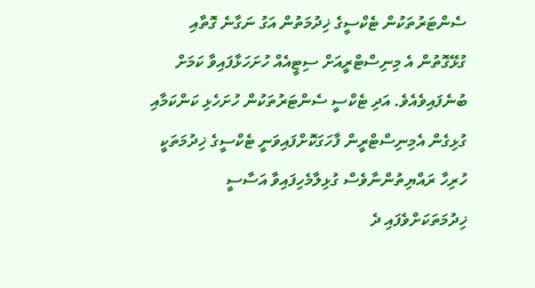ސެންޓަރުތަކުން ޓެކްސީގެ ޚިދުމަތުން އަގު ނަގާނެ ގޮތާއި ގުޅޭގޮތުން އެ މިނިސްޓްރީއަށް ސިޓީއެއް ހުށަހަޅާފައިވާ ކަމަށް ބުނެފައިވެއެވެ. އަދި ޓެކްސީ ސެންޓަރުތަކުން ހުށަހެޅި ކަންކަމާއި ގުޅިގެން އެމިނިސްޓްރީން ފާހަގަކޮށްފައިވަނީ ޓެކްސީގެ ޚިދުމަތަކީ ހުރިހާ ރައްޔިތުންނާވެސް ގުޅިލާމެހިފައިވާ އަސާސީ ޚިދުމަތަކަށްވެފައި ދެ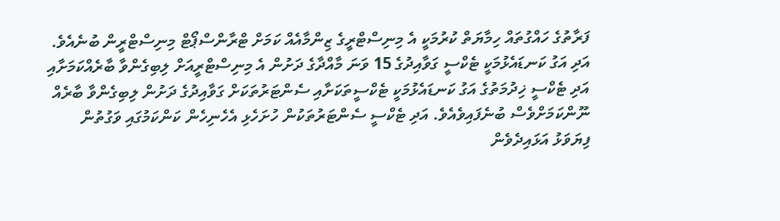ފަރާތުގެ ހައްގުތައް ހިމާޔަތް ކުރުމަކީ އެ މިނިސްޓްރީގެ ޒިންމާއެއް ކަމަށް ޓްރާންސްޕޯޓް މިނިސްޓްރީން ބުނެއެވެ.
އަދި އަގު ކަނޑައެޅުމަކީ ޓެކްސީ ގަވާއިދުގެ 15 ވަނަ މާއްދާގެ ދަށުން އެ މިނިސްޓްރީއަށް ލިބިގެންވާ ބާރެއްކަމަށާއި އަދި ޓެކްސީ ޚިދުމަތުގެ އަގު ކަނޑައެޅުމަކީ ޓެކްސީތަކަށާއި ސެންޓަރުތަކަށް ގަވާއިދުގެ ދަށުން ލިބިގެންވާ ބާރެއް ނޫންކަމަށްވެސް ބުނެފައިވެއެވެ. އަދި ޓެކްސީ ސެންޓަރުތަކުން ހުށަހެޅި އެހެނިހެން ކަންކަމުގައި ވަގުތުން ފިޔަވަޅު އަޅައިދެވެން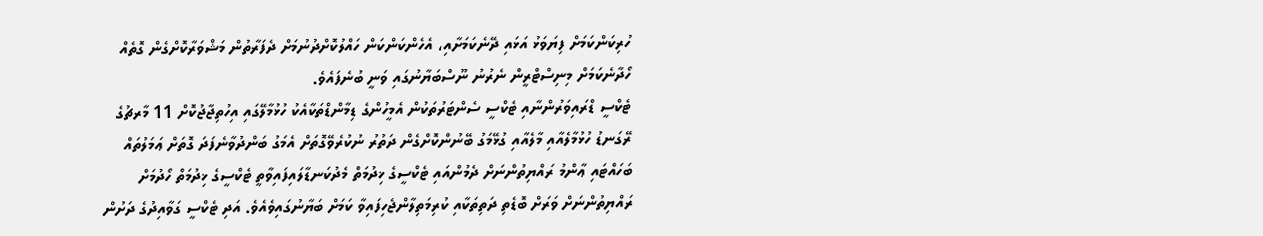ހުރިކަންކަމަށް ފިޔަވަޅު އަޅައި ދޭނެކަމަށާއި، އެހެންކަންކަން ހައްލުކޮށްދުނުމަށް ދެފަރާތުން މަޝްވަރާކޮށްގެން ގޮތެއް ހޯދާނެކަމަށް މިނިސްޓްރީން ނެރުނު ނޫސްބަޔާނުގައި ވަނީ ބުނެފައެވެ.
ޓެކްސީ ޑްރައިވަރުންނާއި ޓެކްސީ ސެންޓަރުތަކުން އެމީހުންގެ ޑިމާންޑްތަކާއެކު ހުޅުމާލޭގައި އިހުތިޖާޖުކޮށް 11 މާރޗުގެ ރޭގަނޑު ހުޅުމާލެއާއި މާލެއާއި ގުޅޭމަގު ބޭނުންކޮށްގެން ދަތުރު ނުކުރެވޭގޮތަށް އެމަގު ބަންދުވާނެފަދަ ގޮތަށް ޢަމަލުތައް ބަހައްޓައި ޢާންމު ރައްޔިތުންނަށް ދެމުންއައި ޓެކްސީގެ ޚިދުމަތް މެދުކަނޑާލައިފައިވާތީ ޓެކްސީގެ ޚިދުމަތް ހޯދުމަށް ރައްޔިތުންނަށް ވަރަށް ބޮޑެތި ދަތިތަކާއި ކުރިމަތިލާންޖެހިފައިވާ ކަމަށް ބަޔާނުގައިވެއެވެ. އަދި ޓެކްސީ ގަވާއިދުގެ ދަށުން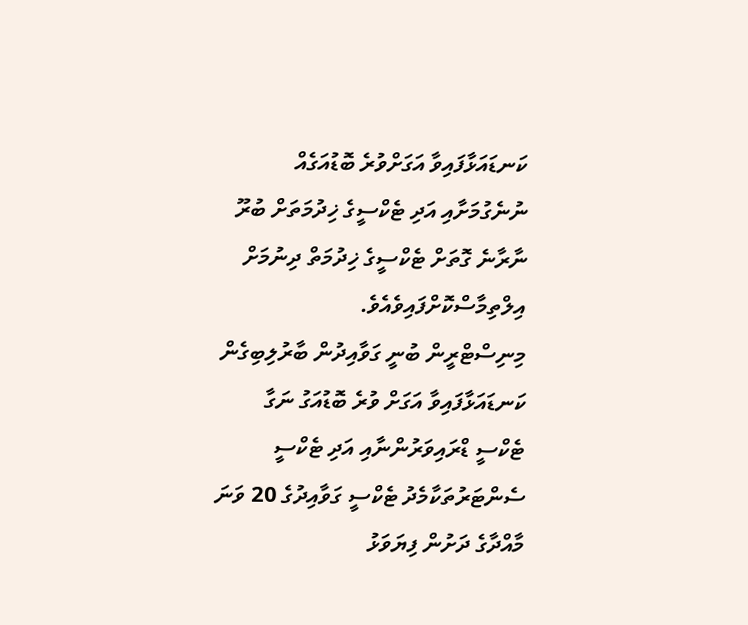ކަނޑައަޅާފައިވާ އަގަށްވުރެ ބޮޑުއަގެއް ނުނެގުމަށާއި އަދި ޓެކްސީގެ ޚިދުމަތަށް ބުރޫ ނާރާނެ ގޮތަށް ޓެކްސީގެ ޚިދުމަތް ދިނުމަށް އިލްތިމާސްކޮށްފައިވެއެވެ.
މިނިސްޓްރީން ބުނީ ގަވާއިދުން ބާރުލިބިގެން ކަނޑައަޅާފައިވާ އަގަށް ވުރެ ބޮޑުއަގު ނަގާ ޓެކްސީ ޑްރައިވަރުންނާއި އަދި ޓެކްސީ ސެންޓަރުތަކާމެދު ޓެކްސީ ގަވާއިދުގެ 20 ވަނަ މާއްދާގެ ދަށުން ފިޔަވަޅު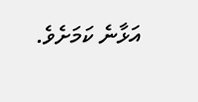އަޅާނެ ކަމަށެވެ.